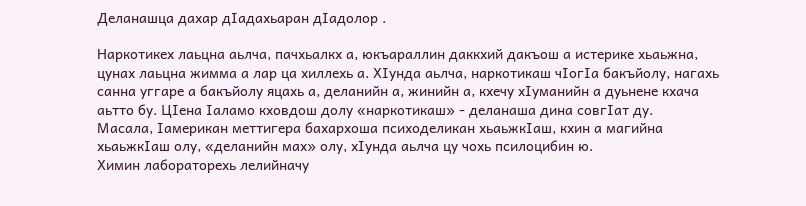Деланашца дахар дӀадахьаран дӀадолор .

Наркотикех лаьцна аьлча, пачхьалкх а, юкъараллин даккхий дакъош а истерике хьаьжна, цунах лаьцна жимма а лар ца хиллехь а. ХӀунда аьлча, наркотикаш чӀогӀа бакъйолу, нагахь санна уггаре а бакъйолу яцахь а, деланийн а, жинийн а, кхечу хӀуманийн а дуьнене кхача аьтто бу. ЦӀена Ӏаламо кховдош долу «наркотикаш» - деланаша дина совгӀат ду.
Масала, Ӏамерикан меттигера бахархоша психоделикан хьаьжкӀаш, кхин а магийна хьаьжкӀаш олу, «деланийн мах» олу, хӀунда аьлча цу чохь псилоцибин ю.
Химин лабораторехь лелийначу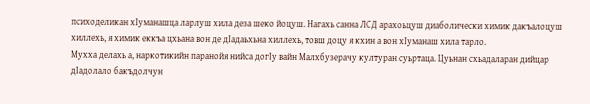психоделикан хӀуманашца ларлуш хила деза шеко йоцуш. Нагахь санна ЛСД арахоьцуш диаболически химик дакъалоцуш хиллехь, я химик еккъа цхьана вон де дӀадаьхьна хиллехь, товш доцу я кхин а вон хӀуманаш хила тарло.
Мухха делахь а, наркотикийн паранойя нийса догӀу вайн Малхбузерачу културан суьртаца. Цуьнан схьадаларан дийцар дӀадолало бакъдолчун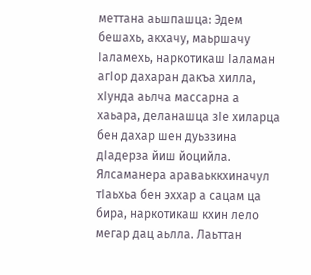меттана аьшпашца: Эдем бешахь, акхачу, маьршачу Ӏаламехь, наркотикаш Ӏаламан агӀор дахаран дакъа хилла, хӀунда аьлча массарна а хаьара, деланашца зӀе хиларца бен дахар шен дуьззина дӀадерза йиш йоцийла.
Ялсаманера араваьккхиначул тӀаьхьа бен эххар а сацам ца бира, наркотикаш кхин лело мегар дац аьлла. Лаьттан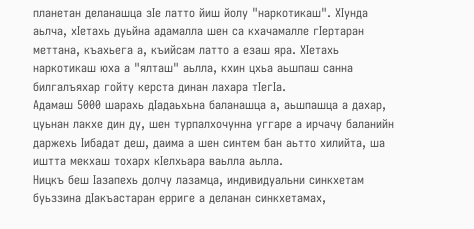планетан деланашца зӀе латто йиш йолу "наркотикаш". ХӀунда аьлча, хӀетахь дуьйна адамалла шен са кхачамалле гӀертаран меттана, къахьега а, къийсам латто а езаш яра. ХӀетахь наркотикаш юха а "ялташ" аьлла, кхин цхьа аьшпаш санна билгалъяхар гойту керста динан лахара тӀегӀа.
Адамаш 5000 шарахь дӀадаьхьна баланашца а, аьшпашца а дахар, цуьнан лакхе дин ду, шен турпалхочунна уггаре а ирчачу баланийн даржехь Ӏибадат деш, даима а шен синтем бан аьтто хилийта, ша иштта мекхаш тохарх кӀелхьара ваьлла аьлла.
Ницкъ беш Ӏазапехь долчу лазамца, индивидуальни синкхетам буьззина дӀакъастаран ерриге а деланан синкхетамах,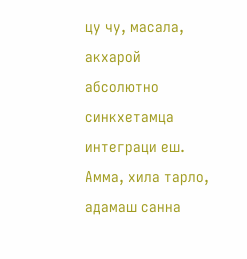цу чу, масала, акхарой абсолютно синкхетамца интеграци еш. Амма, хила тарло, адамаш санна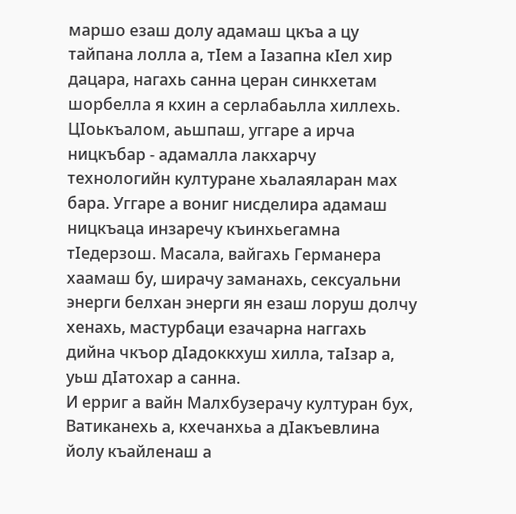маршо езаш долу адамаш цкъа а цу тайпана лолла а, тӀем а Ӏазапна кӀел хир дацара, нагахь санна церан синкхетам шорбелла я кхин а серлабаьлла хиллехь.
ЦӀоькъалом, аьшпаш, уггаре а ирча ницкъбар - адамалла лакхарчу технологийн културане хьалаяларан мах бара. Уггаре а вониг нисделира адамаш ницкъаца инзаречу къинхьегамна тӀедерзош. Масала, вайгахь Германера хаамаш бу, ширачу заманахь, сексуальни энерги белхан энерги ян езаш лоруш долчу хенахь, мастурбаци езачарна наггахь дийна чкъор дӀадоккхуш хилла, таӀзар а, уьш дӀатохар а санна.
И ерриг а вайн Малхбузерачу културан бух, Ватиканехь а, кхечанхьа а дӀакъевлина йолу къайленаш а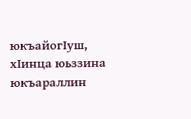юкъайогӀуш, хӀинца юьззина юкъараллин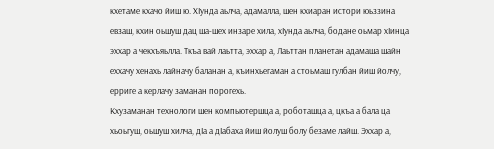кхетаме кхачо йиш ю. ХӀунда аьлча, адамалла, шен кхиаран истори юьззина евзаш, кхин оьшуш дац ша-шех инзаре хила, хӀунда аьлча, бодане оьмар хӀинца эххар а чекхъяьлла. Ткъа вай лаьтта, эххар а, Лаьттан планетан адамаша шайн еххачу хенахь лайначу баланан а, къинхьегаман а стоьмаш гулбан йиш йолчу, ерриге а керлачу заманан порогехь.
Кхузаманан технологи шен компьютершца а, роботашца а, цкъа а бала ца хьоьгуш, оьшуш хилча, дӀа а дӀабаха йиш йолуш болу безаме лайш. Эххар а,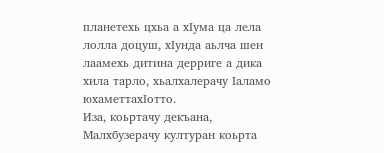планетехь цхьа а хӀума ца лела лолла доцуш, хӀунда аьлча шен лаамехь дитина дерриге а дика хила тарло, хьалхалерачу Ӏаламо юхаметтахӀотто.
Иза, коьртачу декъана, Малхбузерачу културан коьрта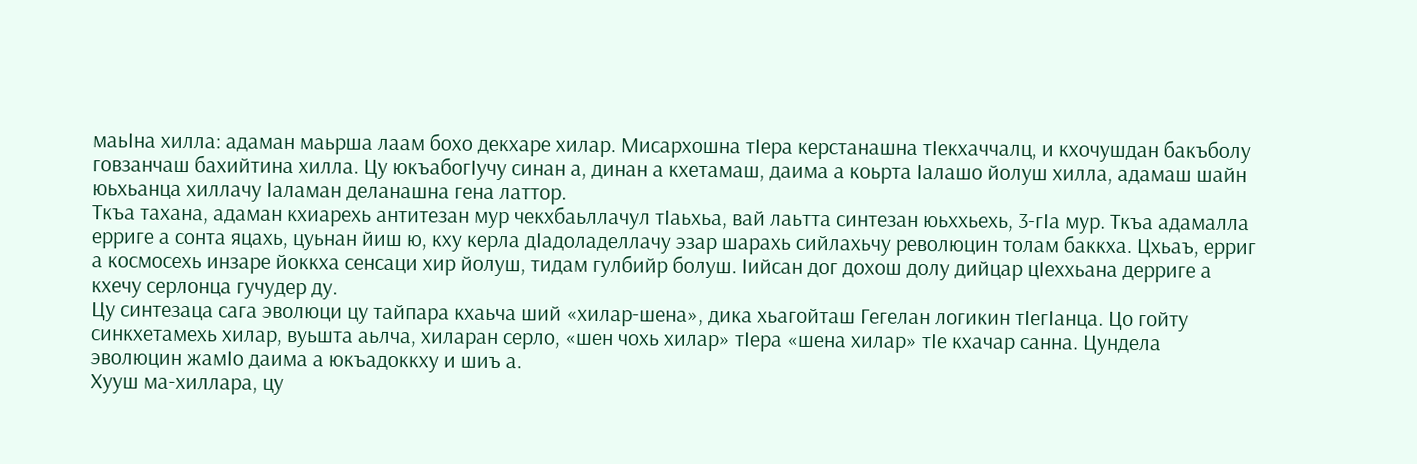маьӀна хилла: адаман маьрша лаам бохо декхаре хилар. Мисархошна тӀера керстанашна тӀекхаччалц, и кхочушдан бакъболу говзанчаш бахийтина хилла. Цу юкъабогӀучу синан а, динан а кхетамаш, даима а коьрта Ӏалашо йолуш хилла, адамаш шайн юьхьанца хиллачу Ӏаламан деланашна гена латтор.
Ткъа тахана, адаман кхиарехь антитезан мур чекхбаьллачул тӀаьхьа, вай лаьтта синтезан юьххьехь, 3-гӀа мур. Ткъа адамалла ерриге а сонта яцахь, цуьнан йиш ю, кху керла дӀадоладеллачу эзар шарахь сийлахьчу революцин толам баккха. Цхьаъ, ерриг а космосехь инзаре йоккха сенсаци хир йолуш, тидам гулбийр болуш. Ӏийсан дог дохош долу дийцар цӀеххьана дерриге а кхечу серлонца гучудер ду.
Цу синтезаца сага эволюци цу тайпара кхаьча ший «хилар-шена», дика хьагойташ Гегелан логикин тӀегӀанца. Цо гойту синкхетамехь хилар, вуьшта аьлча, хиларан серло, «шен чохь хилар» тӀера «шена хилар» тӀе кхачар санна. Цундела эволюцин жамӀо даима а юкъадоккху и шиъ а.
Хууш ма-хиллара, цу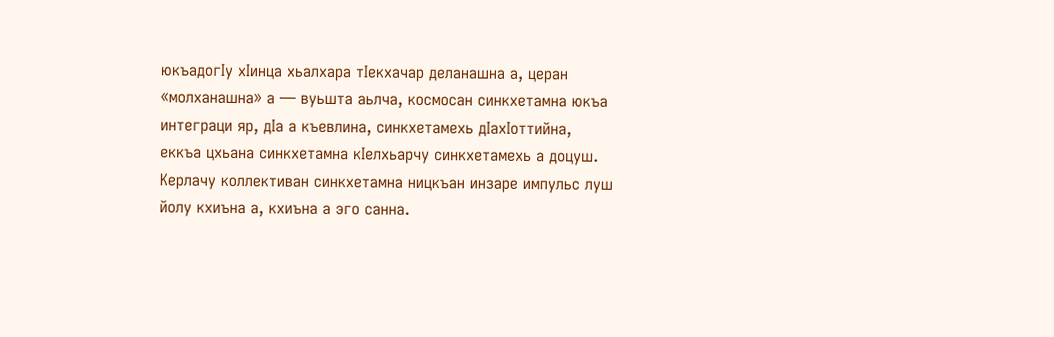юкъадогӀу хӀинца хьалхара тӀекхачар деланашна а, церан «молханашна» а — вуьшта аьлча, космосан синкхетамна юкъа интеграци яр, дӀа а къевлина, синкхетамехь дӀахӀоттийна, еккъа цхьана синкхетамна кӀелхьарчу синкхетамехь а доцуш. Керлачу коллективан синкхетамна ницкъан инзаре импульс луш йолу кхиъна а, кхиъна а эго санна.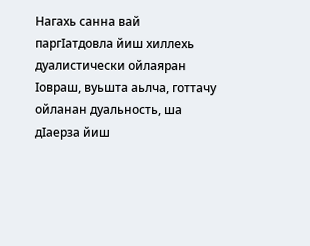Нагахь санна вай паргӀатдовла йиш хиллехь дуалистически ойлаяран Ӏовраш, вуьшта аьлча, готтачу ойланан дуальность, ша дӀаерза йиш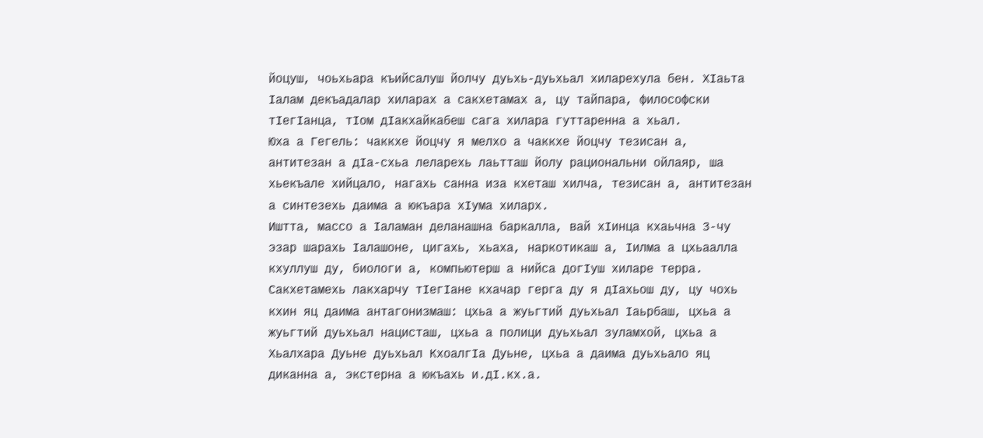йоцуш, чоьхьара къийсалуш йолчу дуьхь-дуьхьал хиларехула бен. ХӀаьта Ӏалам декъадалар хиларах а сакхетамах а, цу тайпара, философски тӀегӀанца, тӀом дӀакхайкабеш сага хилара гуттаренна а хьал.
Юха а Гегель: чаккхе йоцчу я мелхо а чаккхе йоцчу тезисан а, антитезан а дӀа-схьа леларехь лаьтташ йолу рациональни ойлаяр, ша хьекъале хийцало, нагахь санна иза кхеташ хилча, тезисан а, антитезан а синтезехь даима а юкъара хӀума хиларх.
Иштта, массо а Ӏаламан деланашна баркалла, вай хӀинца кхаьчна 3-чу эзар шарахь Ӏалашоне, цигахь, хьаха, наркотикаш а, Ӏилма а цхьаалла кхуллуш ду, биологи а, компьютерш а нийса догӀуш хиларе терра. Сакхетамехь лакхарчу тӀегӀане кхачар герга ду я дӀахьош ду, цу чохь кхин яц даима антагонизмаш: цхьа а жуьгтий дуьхьал Ӏаьрбаш, цхьа а жуьгтий дуьхьал нацисташ, цхьа а полици дуьхьал зуламхой, цхьа а Хьалхара Дуьне дуьхьал КхоалгӀа Дуьне, цхьа а даима дуьхьало яц диканна а, экстерна а юкъахь и.дӀ.кх.а.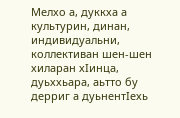Мелхо а, дуккха а культурин, динан, индивидуальни, коллективан шен-шен хиларан хӀинца, дуьххьара, аьтто бу дерриг а дуьнентӀехь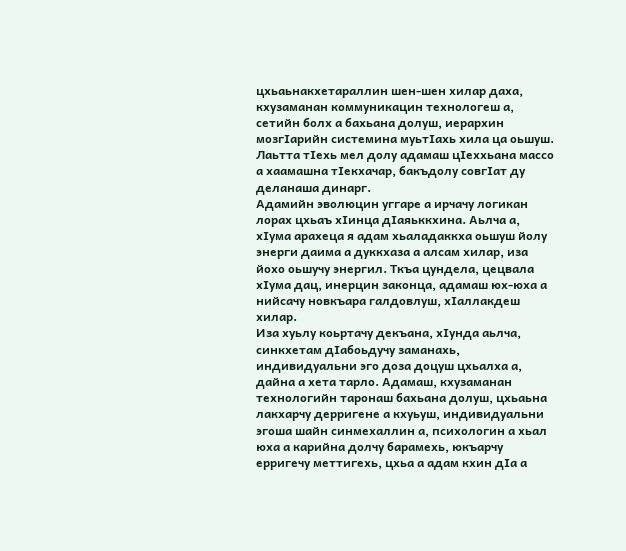цхьаьнакхетараллин шен-шен хилар даха, кхузаманан коммуникацин технологеш а, сетийн болх а бахьана долуш, иерархин мозгӀарийн системина муьтӀахь хила ца оьшуш. Лаьтта тӀехь мел долу адамаш цӀеххьана массо а хаамашна тӀекхачар, бакъдолу совгӀат ду деланаша динарг.
Адамийн эволюцин уггаре а ирчачу логикан лорах цхьаъ хӀинца дӀаяьккхина. Аьлча а, хӀума арахеца я адам хьаладаккха оьшуш йолу энерги даима а дуккхаза а алсам хилар, иза йохо оьшучу энергил. Ткъа цундела, цецвала хӀума дац, инерцин законца, адамаш юх-юха а нийсачу новкъара галдовлуш, хӀаллакдеш хилар.
Иза хуьлу коьртачу декъана, хӀунда аьлча, синкхетам дӀабоьдучу заманахь, индивидуальни эго доза доцуш цхьалха а, дайна а хета тарло. Адамаш, кхузаманан технологийн таронаш бахьана долуш, цхьаьна лакхарчу дерригене а кхуьуш, индивидуальни эгоша шайн синмехаллин а, психологин а хьал юха а карийна долчу барамехь, юкъарчу ерригечу меттигехь, цхьа а адам кхин дӀа а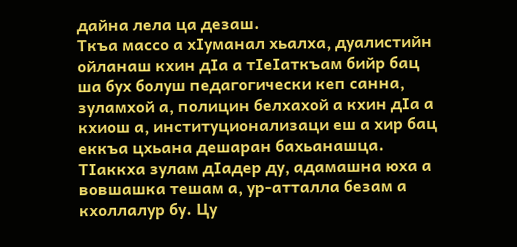дайна лела ца дезаш.
Ткъа массо а хӀуманал хьалха, дуалистийн ойланаш кхин дӀа а тӀеӀаткъам бийр бац ша бух болуш педагогически кеп санна, зуламхой а, полицин белхахой а кхин дӀа а кхиош а, институционализаци еш а хир бац еккъа цхьана дешаран бахьанашца. ТӀаккха зулам дӀадер ду, адамашна юха а вовшашка тешам а, ур-атталла безам а кхоллалур бу. Цу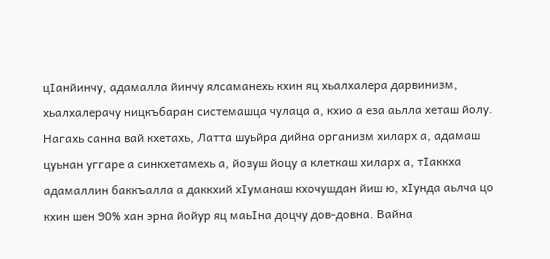цӀанйинчу, адамалла йинчу ялсаманехь кхин яц хьалхалера дарвинизм, хьалхалерачу ницкъбаран системашца чулаца а, кхио а еза аьлла хеташ йолу.
Нагахь санна вай кхетахь, Латта шуьйра дийна организм хиларх а, адамаш цуьнан уггаре а синкхетамехь а, йозуш йоцу а клеткаш хиларх а, тӀаккха адамаллин баккъалла а даккхий хӀуманаш кхочушдан йиш ю, хӀунда аьлча цо кхин шен 90% хан эрна йойур яц маьӀна доцчу дов-довна. Вайна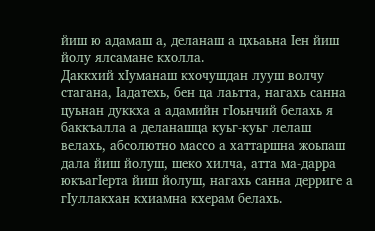йиш ю адамаш а, деланаш а цхьаьна Ӏен йиш йолу ялсамане кхолла.
Даккхий хӀуманаш кхочушдан лууш волчу стагана, Ӏадатехь, бен ца лаьтта, нагахь санна цуьнан дуккха а адамийн гӀоьнчий белахь я баккъалла а деланашца куьг-куьг лелаш велахь, абсолютно массо а хаттаршна жоьпаш дала йиш йолуш, шеко хилча, атта ма-дарра юкъагӀерта йиш йолуш, нагахь санна дерриге а гӀуллакхан кхиамна кхерам белахь.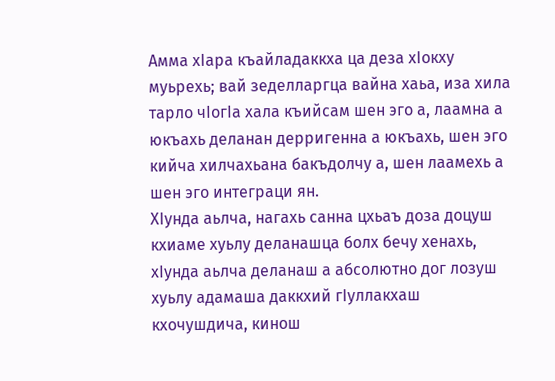Амма хӀара къайладаккха ца деза хӀокху муьрехь; вай зеделларгца вайна хаьа, иза хила тарло чӀогӀа хала къийсам шен эго а, лаамна а юкъахь деланан дерригенна а юкъахь, шен эго кийча хилчахьана бакъдолчу а, шен лаамехь а шен эго интеграци ян.
ХӀунда аьлча, нагахь санна цхьаъ доза доцуш кхиаме хуьлу деланашца болх бечу хенахь, хӀунда аьлча деланаш а абсолютно дог лозуш хуьлу адамаша даккхий гӀуллакхаш кхочушдича, кинош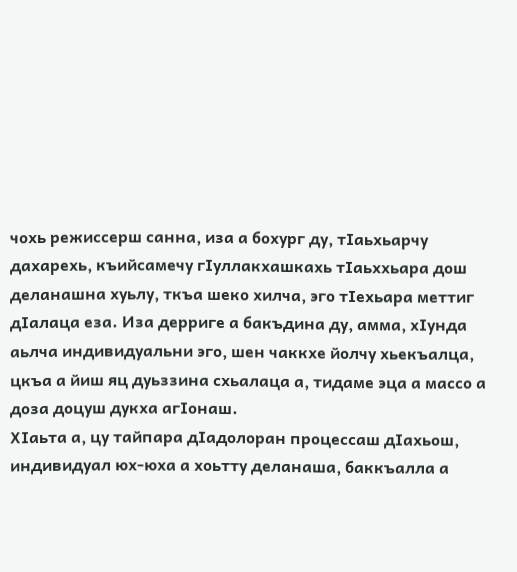чохь режиссерш санна, иза а бохург ду, тӀаьхьарчу дахарехь, къийсамечу гӀуллакхашкахь тӀаьххьара дош деланашна хуьлу, ткъа шеко хилча, эго тӀехьара меттиг дӀалаца еза. Иза дерриге а бакъдина ду, амма, хӀунда аьлча индивидуальни эго, шен чаккхе йолчу хьекъалца, цкъа а йиш яц дуьззина схьалаца а, тидаме эца а массо а доза доцуш дукха агӀонаш.
ХӀаьта а, цу тайпара дӀадолоран процессаш дӀахьош, индивидуал юх-юха а хоьтту деланаша, баккъалла а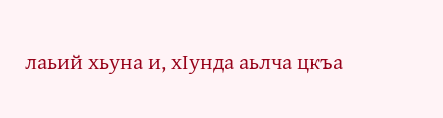лаьий хьуна и, хӀунда аьлча цкъа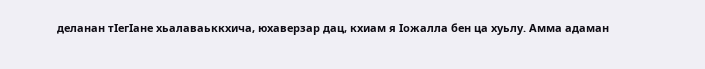деланан тӀегӀане хьалаваьккхича, юхаверзар дац, кхиам я Ӏожалла бен ца хуьлу. Амма адаман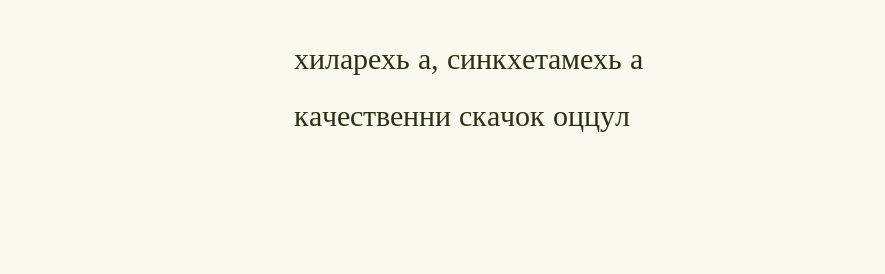хиларехь а, синкхетамехь а качественни скачок оццул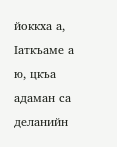йоккха а, Ӏаткъаме а ю, цкъа адаман са деланийн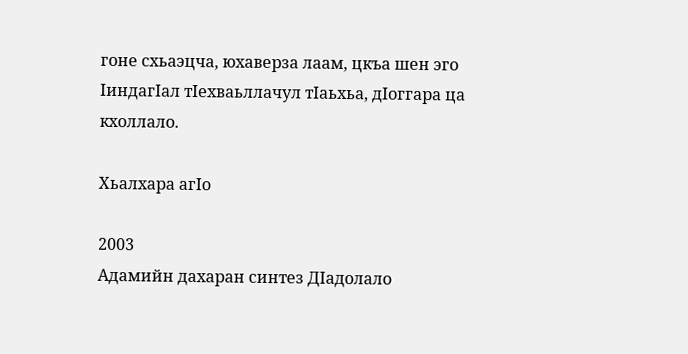гоне схьаэцча, юхаверза лаам, цкъа шен эго ӀиндагӀал тӀехваьллачул тӀаьхьа, дӀоггара ца кхоллало.

Хьалхара агӀо

2003
Адамийн дахаран синтез ДӀадолало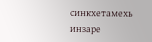синкхетамехь инзаре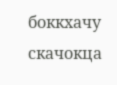боккхачу скачокца